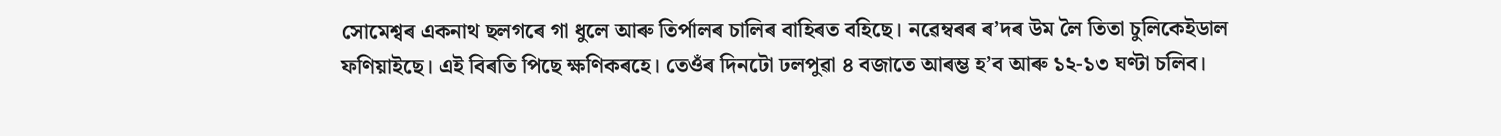সোমেশ্বৰ একনাথ ছলগৰে গা ধুলে আৰু তিৰ্পালৰ চালিৰ বাহিৰত বহিছে। নৱেম্বৰৰ ৰ’দৰ উম লৈ তিতা চুলিকেইডাল ফণিয়াইছে। এই বিৰতি পিছে ক্ষণিকৰহে। তেওঁৰ দিনটো ঢলপুৱা ৪ বজাতে আৰম্ভ হ’ব আৰু ১২-১৩ ঘণ্টা চলিব।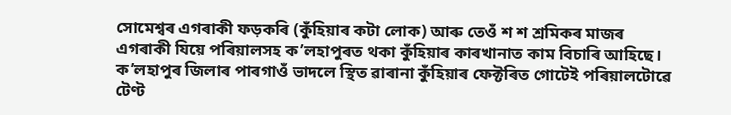সোমেশ্বৰ এগৰাকী ফড়কৰি (কুঁহিয়াৰ কটা লোক) আৰু তেওঁ শ শ শ্ৰমিকৰ মাজৰ এগৰাকী যিয়ে পৰিয়ালসহ ক’লহাপুৰত থকা কুঁহিয়াৰ কাৰখানাত কাম বিচাৰি আহিছে। ক’লহাপুৰ জিলাৰ পাৰগাওঁ ভাদলে স্থিত ৱাৰানা কুঁহিয়াৰ ফেক্টৰিত গোটেই পৰিয়ালটোৱে টেণ্ট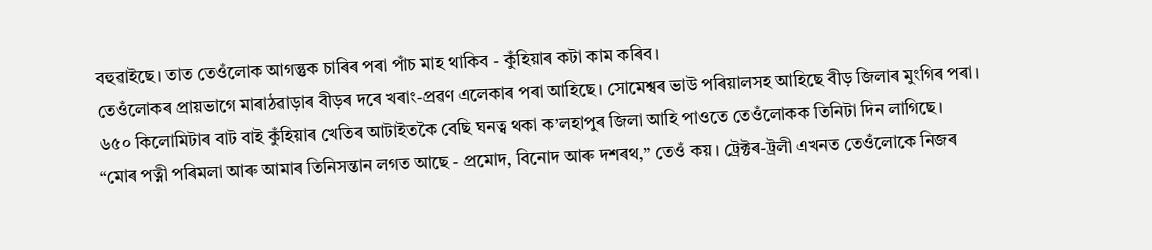বহুৱাইছে। তাত তেওঁলোক আগন্তুক চাৰিৰ পৰা পাঁচ মাহ থাকিব - কুঁহিয়াৰ কটা কাম কৰিব।
তেওঁলোকৰ প্ৰায়ভাগে মাৰাঠৱাড়াৰ বীড়ৰ দৰে খৰাং-প্ৰৱণ এলেকাৰ পৰা আহিছে। সোমেশ্বৰ ভাউ পৰিয়ালসহ আহিছে বীড় জিলাৰ মুংগিৰ পৰা। ৬৫০ কিলোমিটাৰ বাট বাই কুঁহিয়াৰ খেতিৰ আটাইতকৈ বেছি ঘনত্ব থকা ক’লহাপুৰ জিলা আহি পাওতে তেওঁলোকক তিনিটা দিন লাগিছে।
“মোৰ পত্নী পৰিমলা আৰু আমাৰ তিনিসন্তান লগত আছে - প্ৰমোদ, বিনোদ আৰু দশৰথ,” তেওঁ কয়। ট্ৰেক্টৰ-ট্ৰলী এখনত তেওঁলোকে নিজৰ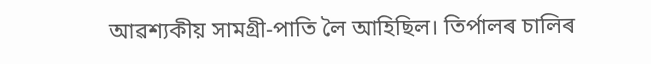আৱশ্যকীয় সামগ্ৰী-পাতি লৈ আহিছিল। তিৰ্পালৰ চালিৰ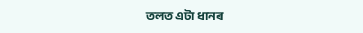তলত এটা ধানৰ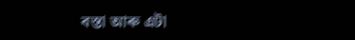বস্তা আৰু এটা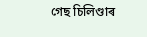গেছ চিলিণ্ডাৰ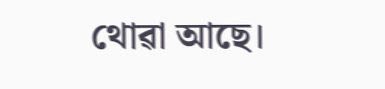থোৱা আছে।